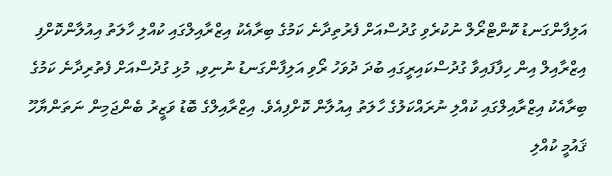އަލިފާންގަނޑު ކޮންޓްރޯލް ނުކުރެވި ގުދުސްއަށް ފެރުތިދާނެ ކަމުގެ ބިރާއެކު އިޒްރާއިލްގައި ކުއްލި ހާލަތު އިއުލާންކޮށްފި
އިޒްރާއިލް އިން ހިފާފައިވާ ގުދުސްކައިރީގައި ބުދަ ދުވަހު ރޯވި އަލިފާންގަނޑު ނުނިވި, މުޅި ގުދުސްއަށް ފެތުރިދާނެ ކަމުގެ ބިރާއެކު އިޒްރާއިލްގައި ކުއްލި ނުރައްކަލުގެ ހާލަތު އިއުލާން ކޮށްފިއެވެ. އިޒްރާއިލްގެ ބޮޑު ވަޒީރު ބެންޖަމިން ނަތަންޔާހޫ ޤައުމީ ކުއްލި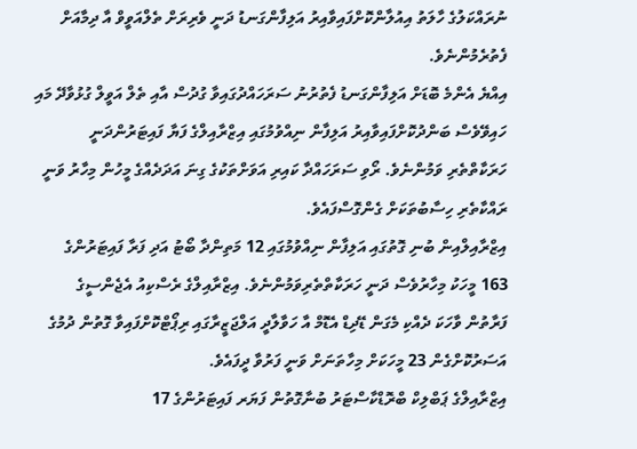ނުރައްކަލުގެ ހާލަތު އިއުލާންކޮށްފައިވާއިރު އަލިފާންގަނޑު ދަނީ ވެރިރަށް ތެލްއަވީވް އާ ދިމާއަށް ފެތުރެމުންނެވެ.
އިއްޔެ އެންމެ ބޮޑަށް އަލިފާންގަނޑު ފެތުރުނު ސަރަހައްދުގައިވާ ގުދުސް އާއި ތެލް އަވީލް ގުޅުވާދޭ މައި ހައިވޭވެސް ބަންދުކޮށްފައިވާއިރު އަލިފާން ނިއްވުމުގައި އިޒްރާއިލްގެ ފަޔާ ފައިޓަރުންދަނީ ހަރަކާތްތެރި ވަމުންނެވެ. ރޯވި ސަރަހައްދާ ކައިރި އަވަށްތަކުގެ ގިނަ އަދަދެއްގެ މީހުން މިހާރު ވަނީ ރައްކާތެރި ހިސާބުތަކަށް ގެންގޮސްފައެވެ.
އިޒްރާއިލްއިން ބުނި ގޮތުގައި އަލިފާން ނިއްވުމުގައި 12 މަތިންދާ ބޯޓު އަދި ފަރާ ފައިޓަރުންގެ 163 މީހަކު މިހާރުވެސް ދަނީ ހަރަކާތްތެރިވަމުންނެވެ. އިޒްރާއިލްގެ ރެސްކިއު އެޖެންސީގެ ފަރާތުން ވާހަކަ ދެއްކި މެގަން ޑޭދިޑް އެޑޮމް އާ ހަވާލާދީ އަލްޖަޒީރާގައި ރިޕޯޓްކޮށްފައިވާ ގޮތުން ދުމުގެ އަސަރުކޮށްގެން 23 މީހަކަށް މިހާތަނަށް ވަނީ ފަރުވާ ދީފައެވެ.
އިޒްރާއިލްގެ ޕަބްލިކް ބްރޮޑްކާސްޓަރު ބުނާގޮތުން ފަޔަރ ފައިޓަރުންގެ 17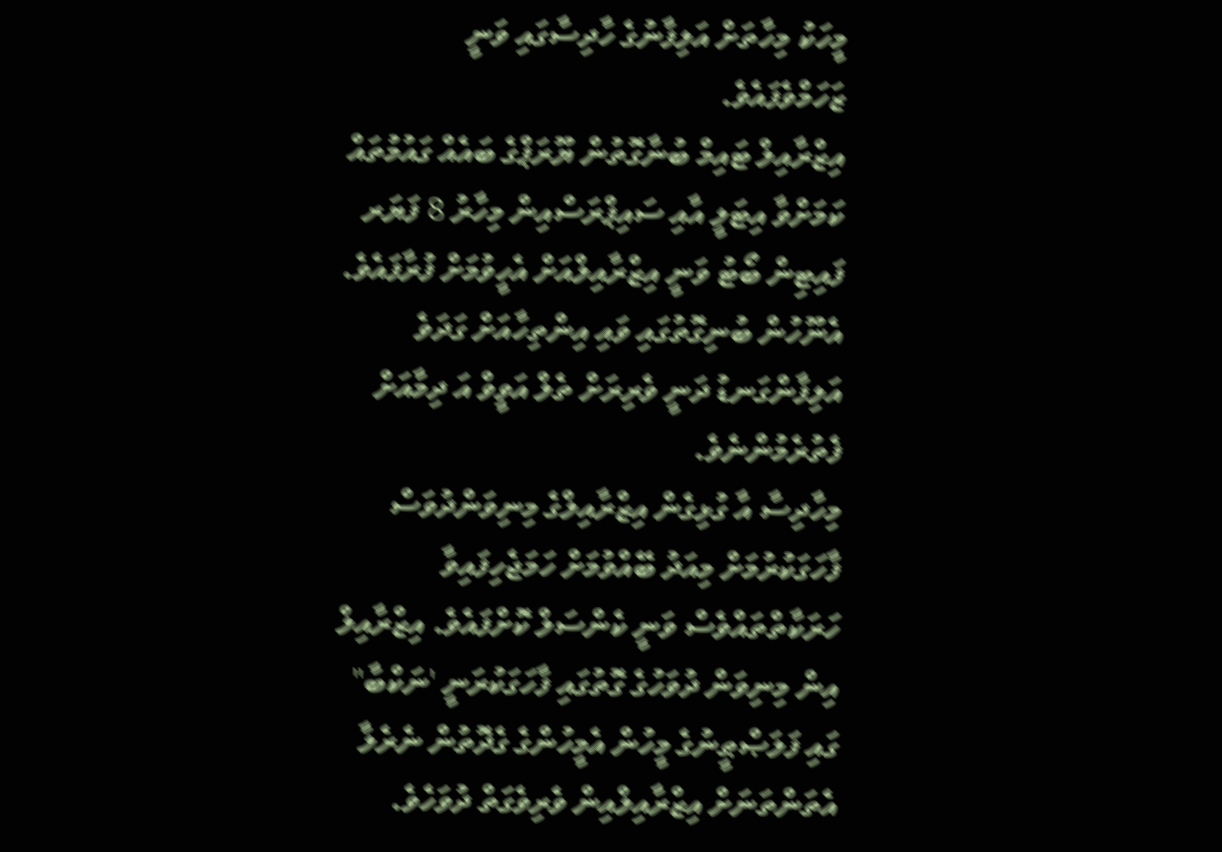މީހަކު މިހާތަށް އަލިފާނުގެ ހާދިސާގައި ވަނީ ޒަހަމްވެފައެވެ.
އިޒްރާއިލް ޓައިމް ބުނާގޮތުން ޔޫރަޕްގެ ބައެއް ގައުމުތައް ކަމަށްވާ އިޓަލީ އާއި ސައިޕްރަސްއިން މިހާރު 8 ފަޔަރ ފައިޓިން ބޯޓު ވަނީ އިޒްރާއިލްއަށް އެހީވުމަށް ފުރާފައެވެ. އެނޫހުން ބުނިގޮތުގައި ވައި އިންތިހާއަށް ގަދަވެ އަލިފާންގަނޑު ދަނީ ވެރިރަށް ތެލް އަވީވް އަ ދިމާއަށް ފެތުރެމުންނެވެ.
މިހާދިސާ އާ ގުޅިގެން އިޒްރާއިލްގެ މިނިވަންދުވަސް ފާހަގަކުރުމަށް މިއަދު ބޭއްވުމަށް ހަމަޖެހިފައިވާ ހަރަކާތްތައްވެސް ވަނީ ކެންސަލް ކޮށްފައެވެ. އިޒްރާއިލް އިން މިނިވަން ދުވަހުގެ ގޮތުގައި ފާހަގަކުރަނީ 'ނަކްބާ" ގައި ފަލަޞްޠީނުގެ މީހުން އެމީހުންގެ ގެދޮތުން ނެރެލާ އެތަންތަނަށް އިޒްރާއިލްއިން ވެރިވެގަތް ދުވަހެވެ.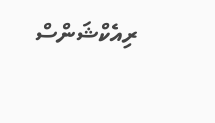ރިއެކްޝަންސް